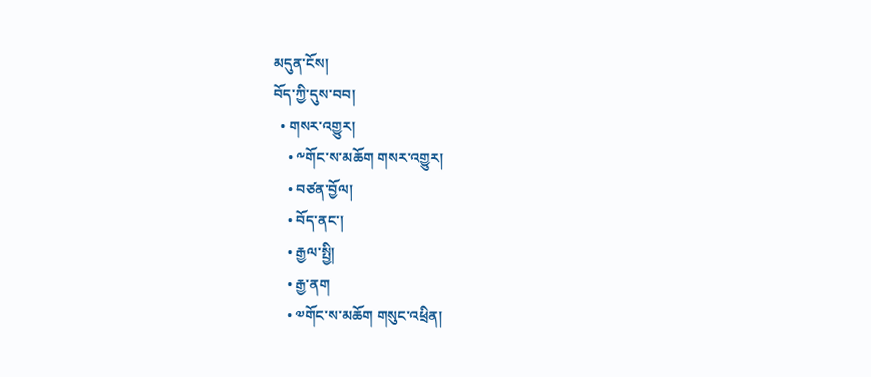མདུན་ངོས།
བོད་ཀྱི་དུས་བབ།
  • གསར་འགྱུར།
    • ༸གོང་ས་མཆོག གསར་འགྱུར།
    • བཙན་བྱོལ།
    • བོད་ནང་།
    • རྒྱལ་སྤྱི།
    • རྒྱ་ནག
    • ༧གོང་ས་མཆོག གསུང་འཕྲིན།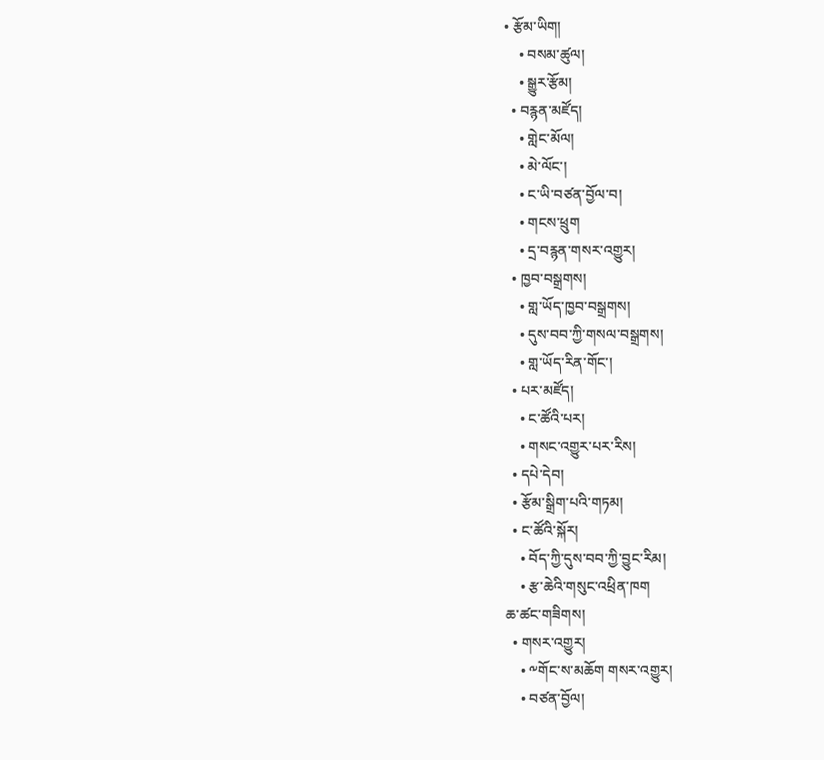• རྩོམ་ཡིག།
    • བསམ་ཚུལ།
    • སྒྱུར་རྩོམ།
  • བརྙན་མཛོད།
    • གླེང་མོལ།
    • མེ་ལོང་།
    • ང་ཡི་བཙན་བྱོལ་བ།
    • གངས་ཕྲུག
    • དྲ་བརྙན་གསར་འགྱུར།
  • ཁྱབ་བསྒྲགས།
    • གླ་ཡོད་ཁྱབ་བསྒྲགས།
    • དུས་བབ་ཀྱི་གསལ་བསྒྲགས།
    • གླ་ཡོད་རིན་གོང་།
  • པར་མཛོད།
    • ང་ཚོའི་པར།
    • གསང་འགྱུར་པར་རིས།
  • དཔེ་དེབ།
  • རྩོམ་སྒྲིག་པའི་གཏམ།
  • ང་ཚོའི་སྐོར།
    • བོད་ཀྱི་དུས་བབ་ཀྱི་བྱུང་རིམ།
    • རྩ་ཆེའི་གསུང་འཕྲིན་ཁག
ཆ་ཚང་གཟིགས།
  • གསར་འགྱུར།
    • ༸གོང་ས་མཆོག གསར་འགྱུར།
    • བཙན་བྱོལ།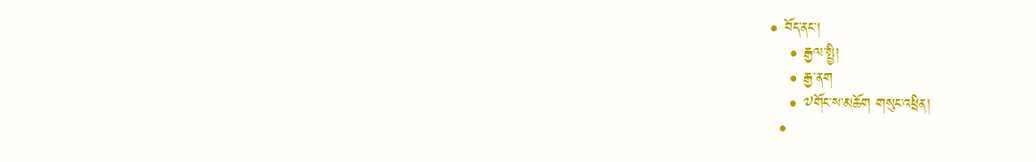• བོད་ནང་།
    • རྒྱལ་སྤྱི།
    • རྒྱ་ནག
    • ༧གོང་ས་མཆོག གསུང་འཕྲིན།
  •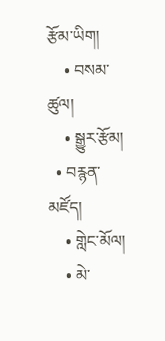རྩོམ་ཡིག།
    • བསམ་ཚུལ།
    • སྒྱུར་རྩོམ།
  • བརྙན་མཛོད།
    • གླེང་མོལ།
    • མེ་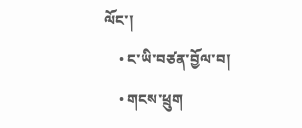ལོང་།
    • ང་ཡི་བཙན་བྱོལ་བ།
    • གངས་ཕྲུག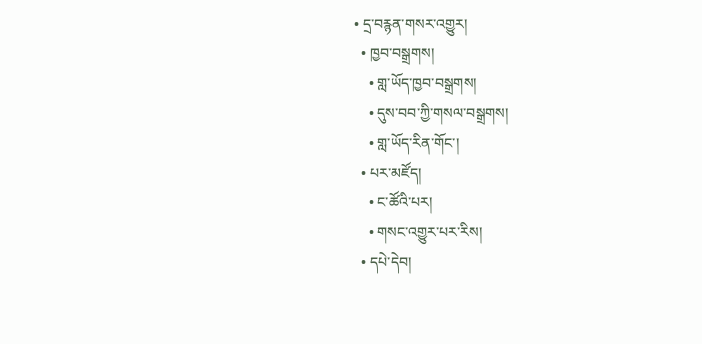• དྲ་བརྙན་གསར་འགྱུར།
  • ཁྱབ་བསྒྲགས།
    • གླ་ཡོད་ཁྱབ་བསྒྲགས།
    • དུས་བབ་ཀྱི་གསལ་བསྒྲགས།
    • གླ་ཡོད་རིན་གོང་།
  • པར་མཛོད།
    • ང་ཚོའི་པར།
    • གསང་འགྱུར་པར་རིས།
  • དཔེ་དེབ།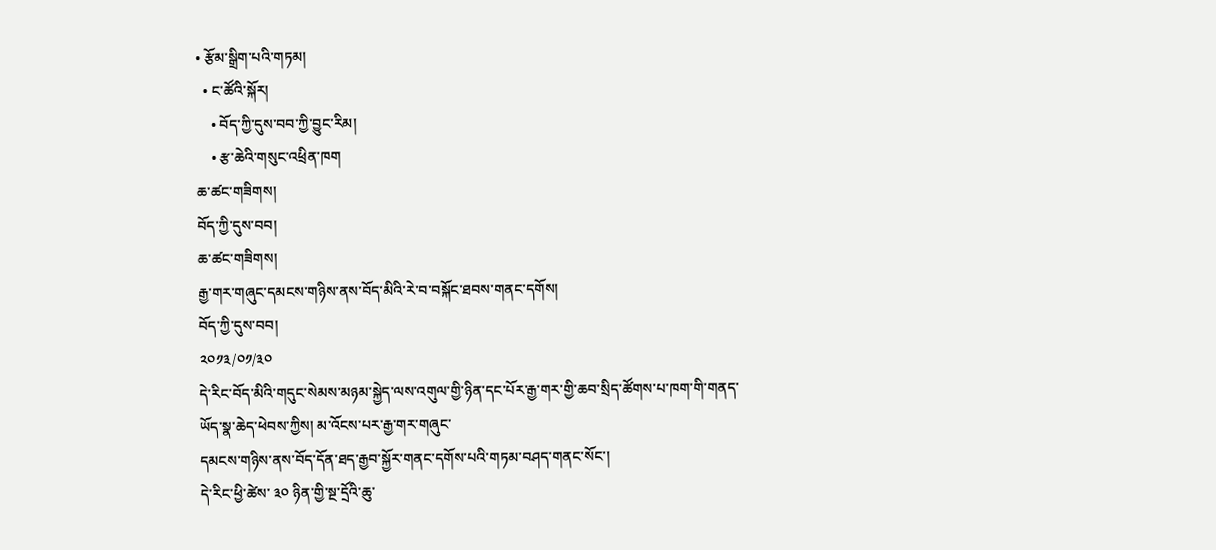• རྩོམ་སྒྲིག་པའི་གཏམ།
  • ང་ཚོའི་སྐོར།
    • བོད་ཀྱི་དུས་བབ་ཀྱི་བྱུང་རིམ།
    • རྩ་ཆེའི་གསུང་འཕྲིན་ཁག
ཆ་ཚང་གཟིགས།
བོད་ཀྱི་དུས་བབ།
ཆ་ཚང་གཟིགས།
རྒྱ་གར་གཞུང་དམངས་གཉིས་ནས་བོད་མིའི་རེ་བ་བསྐོང་ཐབས་གནང་དགོས།
བོད་ཀྱི་དུས་བབ།
༢༠༡༣/༠༡/༣༠
དེ་རིང་བོད་མིའི་གདུང་སེམས་མཉམ་སྐྱེད་ལས་འགུལ་གྱི་ཉིན་དང་པོར་རྒྱ་གར་གྱི་ཆབ་སྲིད་ཚོགས་པ་ཁག་གི་གནད་ཡོད་སྣ་ཆེད་ཕེབས་ཀྱིས། མ་འོངས་པར་རྒྱ་གར་གཞུང་
དམངས་གཉིས་ནས་བོད་དོན་ཐད་རྒྱབ་སྐྱོར་གནང་དགོས་པའི་གཏམ་བཤད་གནང་སོང་།
དེ་རིང་ཕྱི་ཚེས་ ༣༠ ཉིན་གྱི་སྔ་དྲོའི་ཆུ་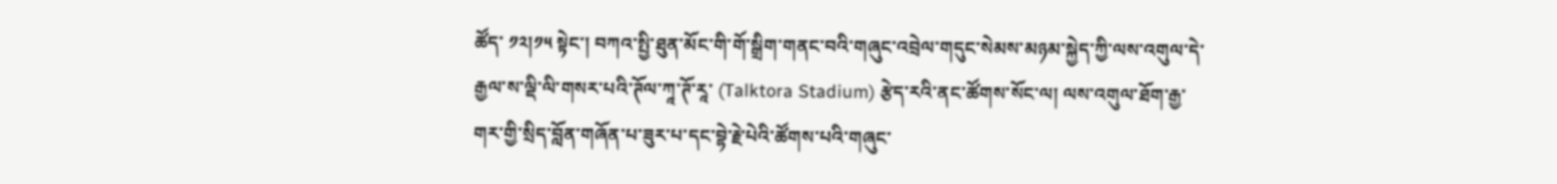ཚོད་ ༡༢།༡༥ སྟེང་། བཀའ་སྤྱི་ཐུན་མོང་གི་གོ་སྒྲིག་གནང་བའི་གཞུང་འབྲེལ་གདུང་སེམས་མཉམ་སྐྱེད་ཀྱི་ལས་འགུལ་དེ་རྒྱལ་ས་ལྡི་ལི་གསར་པའི་ཊོལ་ཀཱ་ཊོ་རཱ་ (Talktora Stadium) རྩེད་རའི་ནང་ཚོགས་སོང་ལ། ལས་འགུལ་ཐོག་རྒྱ་གར་གྱི་སྲིད་བློན་གཞོན་པ་ཟུར་པ་དང་བྷེ་རྗེ་པེའི་ཚོགས་པའི་གཞུང་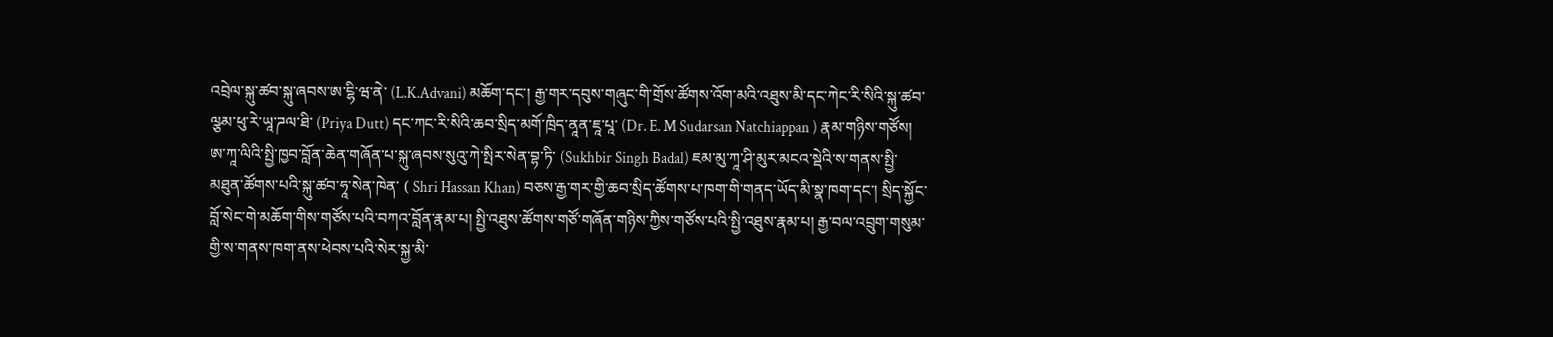འབྲེལ་སྐུ་ཚབ་སྐུ་ཞབས་ཨ་ངྷི་ཝ་ནེ་ (L.K.Advani) མཆོག་དང་། རྒྱ་གར་དབུས་གཞུང་གི་གྲོས་ཚོགས་འོག་མའི་འཐུས་མི་དང་ཀེང་རི་སིའི་སྐུ་ཚབ་ལྩམ་ཕུ་རེ་ཡཱ་ཌལ་ཐི་ (Priya Dutt) དང་ཀང་རི་སིའི་ཆབ་སྲིད་མགོ་ཁྲིད་ནཱན་ཇཱ་པཱ་ (Dr. E. M Sudarsan Natchiappan ) རྣམ་གཉིས་གཙོས།  ཨ་ཀཱ་ལིའི་སྤྱི་ཁྱབ་བློན་ཆེན་གཞོན་པ་སྐུ་ཞབས་སུའུ་ཀེ་སྤིར་སེན་བྷ་ཏི་ (Sukhbir Singh Badal) ཇམ་མུ་ཀཱ་ཤི་མུར་མངའ་སྡེའི་ས་གནས་སྤྱི་མཐུན་ཚོགས་པའི་སྐུ་ཚབ་ཧཱ་སེན་ཁེན་ ( Shri Hassan Khan) བཅས་རྒྱ་གར་གྱི་ཆབ་སྲིད་ཚོགས་པ་ཁག་གི་གནད་ཡོད་མི་སྣ་ཁག་དང་། སྲིད་སྐྱོང་བློ་སེང་གེ་མཆོག་གིས་གཙོས་པའི་བཀའ་བློན་རྣམ་པ། སྤྱི་འཐུས་ཚོགས་གཙོ་གཞོན་གཉིས་ཀྱིས་གཙོས་པའི་སྤྱི་འཐུས་རྣམ་པ། རྒྱ་བལ་འབྲུག་གསུམ་གྱི་ས་གནས་ཁག་ནས་ཕེབས་པའི་སེར་སྐྱ་མི་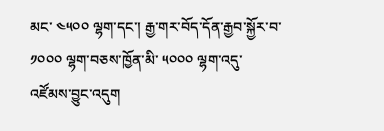མང་ ༤༥༠༠ ལྷག་དང་། རྒྱ་གར་བོད་དོན་རྒྱབ་སྐྱོར་བ་ ༡༠༠༠ ལྷག་བཅས་ཁྱོན་མི་ ༥༠༠༠ ལྷག་འདུ་འཛོམས་བྱུང་འདུག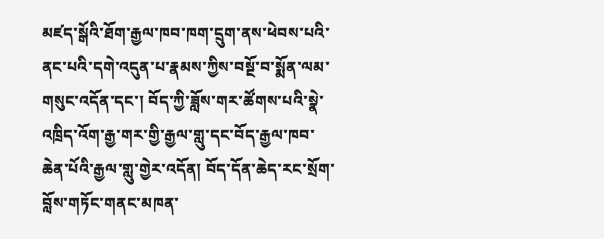མཛད་སྒོའི་ཐོག་རྒྱལ་ཁབ་ཁག་དྲུག་ནས་ཕེབས་པའི་ནང་པའི་དགེ་འདུན་པ་རྣམས་ཀྱིས་བསྔོ་བ་སྨོན་ལམ་གསུང་འདོན་དང་། བོད་ཀྱི་ཟློས་གར་ཚོགས་པའི་སྣེ་འཁྲིད་འོག་རྒྱ་གར་གྱི་རྒྱལ་གླུ་དང་བོད་རྒྱལ་ཁབ་ཆེན་པོའི་རྒྱལ་གླུ་གྱེར་འདོན། བོད་དོན་ཆེད་རང་སྲོག་བློས་གཏོང་གནང་མཁན་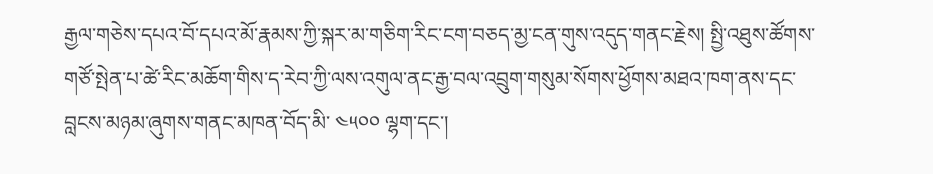རྒྱལ་གཅེས་དཔའ་བོ་དཔའ་མོ་རྣམས་ཀྱི་སྐར་མ་གཅིག་རིང་ངག་བཅད་མྱ་ངན་གུས་འདུད་གནང་རྗེས། སྤྱི་འཐུས་ཚོགས་གཙོ་སྤེན་པ་ཚེ་རིང་མཆོག་གིས་ད་རེབ་ཀྱི་ལས་འགུལ་ནང་རྒྱ་བལ་འབྲུག་གསུམ་སོགས་ཕྱོགས་མཐའ་ཁག་ནས་དང་བླངས་མཉམ་ཞུགས་གནང་མཁན་བོད་མི་ ༤༥༠༠ ལྷག་དང་།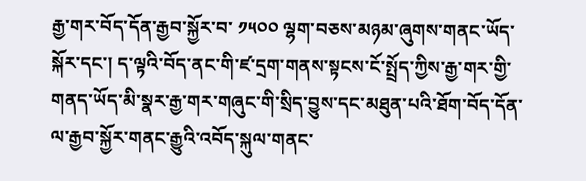རྒྱ་གར་བོད་དོན་རྒྱབ་སྐྱོར་བ་ ༡༥༠༠ ལྷག་བཅས་མཉམ་ཞུགས་གནང་ཡོད་སྐོར་དང་། ད་ལྟའི་བོད་ནང་གི་ཛ་དྲག་གནས་སྟངས་ངོ་སྤྲོད་ཀྱིས་རྒྱ་གར་གྱི་གནད་ཡོད་མི་སྣར་རྒྱ་གར་གཞུང་གི་སྲིད་བྱུས་དང་མཐུན་པའི་ཐོག་བོད་དོན་ལ་རྒྱབ་སྐྱོར་གནང་རྒྱུའི་འབོད་སྐུལ་གནང་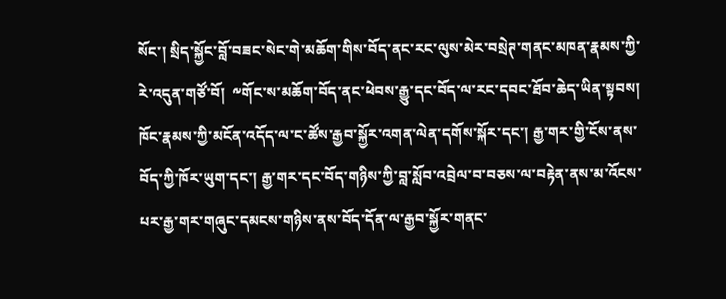སོང་། སྲིད་སྐྱོང་བློ་བཟང་སེང་གེ་མཆོག་གིས་བོད་ནང་རང་ལུས་མེར་བསྲེཊ་གནང་མཁན་རྣམས་ཀྱི་རེ་འདུན་གཙོ་བོ།  ༸གོང་ས་མཆོག་བོད་ནང་ཕེབས་རྒྱུ་དང་བོད་ལ་རང་དབང་ཐོབ་ཆེད་ཡིན་སྟབས། ཁོང་རྣམས་ཀྱི་མངོན་འདོད་ལ་ང་ཚོས་རྒྱབ་སྐྱོར་འགན་ལེན་དགོས་སྐོར་དང་། རྒྱ་གར་གྱི་ངོས་ནས་བོད་ཀྱི་ཁོར་ཡུག་དང་། རྒྱ་གར་དང་བོད་གཉིས་ཀྱི་བླ་སློབ་འབྲེལ་བ་བཅས་ལ་བརྟེན་ནས་མ་འོངས་པར་རྒྱ་གར་གཞུང་དམངས་གཉིས་ནས་བོད་དོན་ལ་རྒྱབ་སྐྱོར་གནང་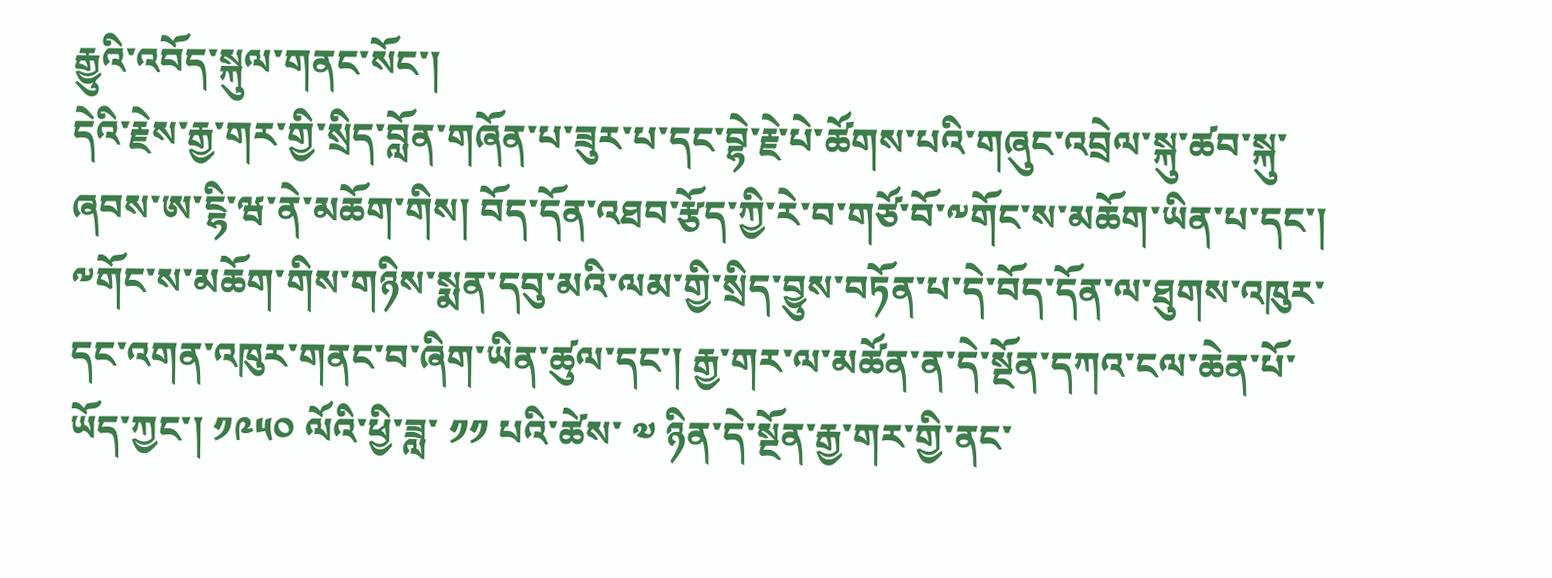རྒྱུའི་འབོད་སྐུལ་གནང་སོང་།
དེའི་རྗེས་རྒྱ་གར་གྱི་སྲིད་བློན་གཞོན་པ་ཟུར་པ་དང་བྷེ་རྗེ་པེ་ཚོགས་པའི་གཞུང་འབྲེལ་སྐུ་ཚབ་སྐུ་ཞབས་ཨ་ངྷི་ཝ་ནེ་མཆོག་གིས། བོད་དོན་འཐབ་རྩོད་ཀྱི་རེ་བ་གཙོ་བོ་༸གོང་ས་མཆོག་ཡིན་པ་དང་། ༸གོང་ས་མཆོག་གིས་གཉིས་སྨན་དབུ་མའི་ལམ་གྱི་སྲིད་བྱུས་བཏོན་པ་དེ་བོད་དོན་ལ་ཐུགས་འཁུར་དང་འགན་འཁུར་གནང་བ་ཞིག་ཡིན་ཚུལ་དང་། རྒྱ་གར་ལ་མཚོན་ན་དེ་སྔོན་དཀའ་ངལ་ཆེན་པོ་ཡོད་ཀྱང་། ༡༩༥༠ ལོའི་ཕྱི་ཟླ་ ༡༡ པའི་ཚེས་ ༧ ཉིན་དེ་སྔོན་རྒྱ་གར་གྱི་ནང་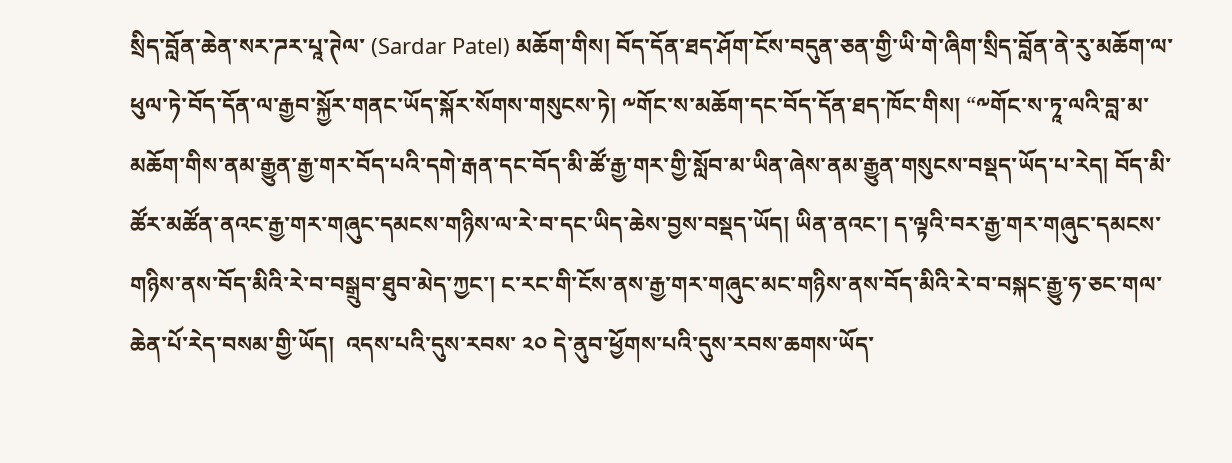སྲིད་བློན་ཆེན་སར་ཌར་པཱ་ཊེལ་ (Sardar Patel) མཆོག་གིས། བོད་དོན་ཐད་ཤོག་ངོས་བདུན་ཅན་གྱི་ཡི་གེ་ཞིག་སྲིད་བློན་ནེ་རུ་མཆོག་ལ་ཕུལ་ཏེ་བོད་དོན་ལ་རྒྱབ་སྐྱོར་གནང་ཡོད་སྐོར་སོགས་གསུངས་ཏེ། ༸གོང་ས་མཆོག་དང་བོད་དོན་ཐད་ཁོང་གིས། “༸གོང་ས་ཏཱ་ལའི་བླ་མ་མཆོག་གིས་ནམ་རྒྱུན་རྒྱ་གར་བོད་པའི་དགེ་རྒན་དང་བོད་མི་ཚོ་རྒྱ་གར་གྱི་སློབ་མ་ཡིན་ཞེས་ནམ་རྒྱུན་གསུངས་བསྡད་ཡོད་པ་རེད། བོད་མི་ཚོར་མཚོན་ནའང་རྒྱ་གར་གཞུང་དམངས་གཉིས་ལ་རེ་བ་དང་ཡིད་ཆེས་བྱས་བསྡད་ཡོད། ཡིན་ནའང་། ད་ལྟའི་བར་རྒྱ་གར་གཞུང་དམངས་གཉིས་ནས་བོད་མིའི་རེ་བ་བསྒྲུབ་ཐུབ་མེད་ཀྱང་། ང་རང་གི་ངོས་ནས་རྒྱ་གར་གཞུང་མང་གཉིས་ནས་བོད་མིའི་རེ་བ་བསྐང་རྒྱུ་ཧ་ཅང་གལ་ཆེན་པོ་རེད་བསམ་གྱི་ཡོད།  འདས་པའི་དུས་རབས་ ༢༠ དེ་ནུབ་ཕྱོགས་པའི་དུས་རབས་ཆགས་ཡོད་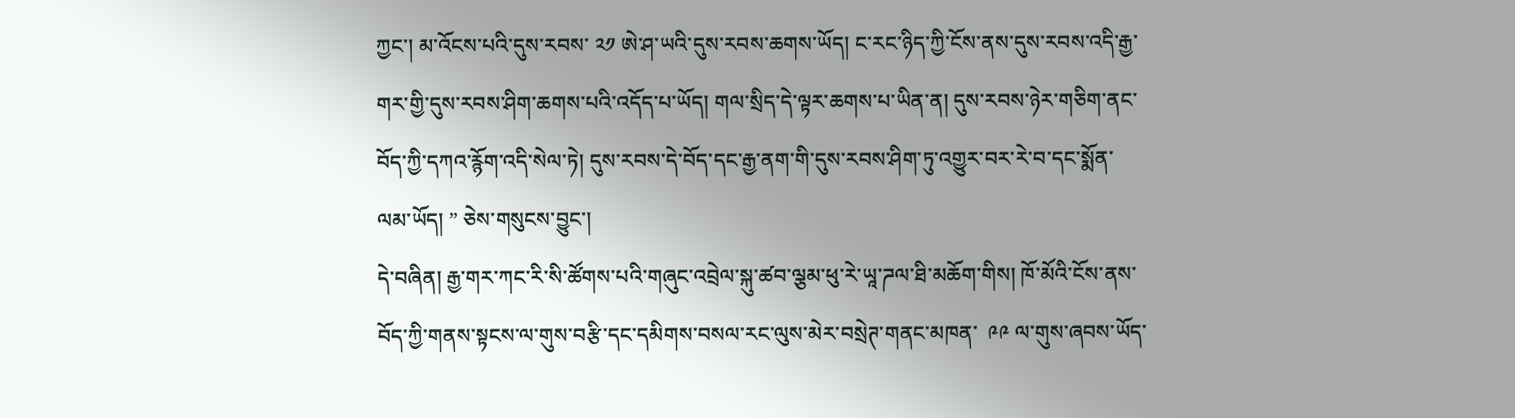ཀྱང་། མ་འོངས་པའི་དུས་རབས་ ༢༡ ཨེ་ཤ་ཡའི་དུས་རབས་ཆགས་ཡོད། ང་རང་ཉིད་ཀྱི་ངོས་ནས་དུས་རབས་འདི་རྒྱ་གར་གྱི་དུས་རབས་ཤིག་ཆགས་པའི་འདོད་པ་ཡོད། གལ་སྲིད་དེ་ལྟར་ཆགས་པ་ཡིན་ན། དུས་རབས་ཉེར་གཅིག་ནང་བོད་ཀྱི་དཀའ་རྙོག་འདི་སེལ་ཏེ། དུས་རབས་དེ་བོད་དང་རྒྱ་ནག་གི་དུས་རབས་ཤིག་ཏུ་འགྱུར་བར་རེ་བ་དང་སྨོན་ལམ་ཡོད། ” ཅེས་གསུངས་བྱུང་།
དེ་བཞིན། རྒྱ་གར་ཀང་རི་སི་ཚོགས་པའི་གཞུང་འབྲེལ་སྐུ་ཚབ་ལྕམ་ཕུ་རེ་ཡཱ་ཌལ་ཐི་མཆོག་གིས། ཁོ་མོའི་ངོས་ནས་བོད་ཀྱི་གནས་སྟངས་ལ་གུས་བརྩི་དང་དམིགས་བསལ་རང་ལུས་མེར་བསྲེཊ་གནང་མཁན་  ༩༩ ལ་གུས་ཞབས་ཡོད་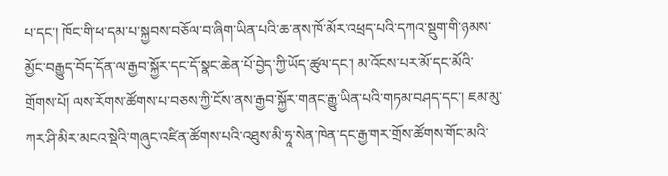པ་དང་། ཁོང་གི་ཕ་དམ་པ་སྐྱབས་བཅོལ་བ་ཞིག་ཡིན་པའི་ཆ་ནས་ཁོ་མོར་འཕྲད་པའི་དཀའ་སྡུག་གི་ཉམས་མྱོང་བརྒྱུད་བོད་དོན་ལ་རྒྱབ་སྐྱོར་དང་དོ་སྣང་ཆེན་པོ་བྱེད་ཀྱི་ཡོད་ཚུལ་དང་། མ་འོངས་པར་མོ་དང་མོའི་གྲོགས་པོ། ལས་རོགས་ཚོགས་པ་བཅས་ཀྱི་ངོས་ནས་རྒྱབ་སྐྱོར་གནང་རྒྱུ་ཡིན་པའི་གཏམ་བཤད་དང་། ཇམ་མུ་ཀར་ཤི་མིར་མངའ་སྡེའི་གཞུང་འཛིན་ཚོགས་པའི་འཐུས་མི་ཧཱ་སེན་ཁེན་དང་རྒྱ་གར་གྲོས་ཚོགས་གོང་མའི་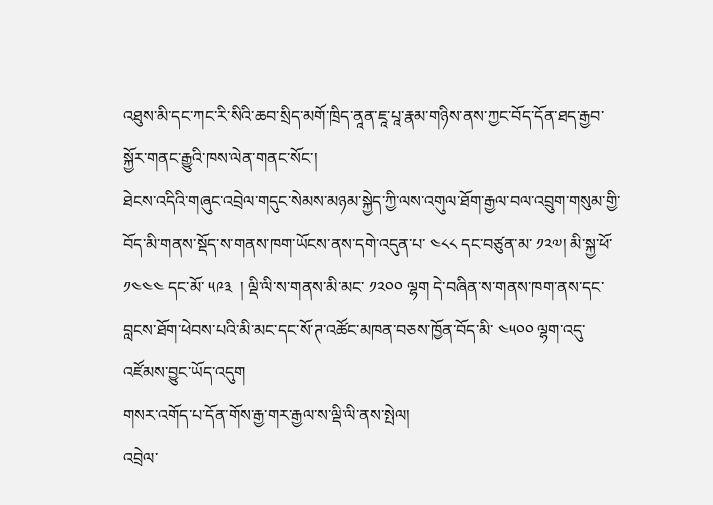འཐུས་མི་དང་ཀང་རི་སིའི་ཆབ་སྲིད་མགོ་ཁྲིད་ནཱན་ཇཱ་པཱ་རྣམ་གཉིས་ནས་ཀྱང་བོད་དོན་ཐད་རྒྱབ་སྐྱོར་གནང་རྒྱུའི་ཁས་ལེན་གནང་སོང་།
ཐེངས་འདིའི་གཞུང་འབྲེལ་གདུང་སེམས་མཉམ་སྐྱེད་ཀྱི་ལས་འགུལ་ཐོག་རྒྱལ་བལ་འབྲུག་གསུམ་གྱི་བོད་མི་གནས་སྡོད་ས་གནས་ཁག་ཡོངས་ནས་དགེ་འདུན་པ་ ༤༨༨ དང་བཙུན་མ་ ༡༢༧། མི་སྐྱ་ཕོ་ ༡༤༤༤ དང་མོ་ ༥༩༣  ། ལྡི་ལི་ས་གནས་མི་མང་ ༡༢༠༠ ལྷག དེ་བཞིན་ས་གནས་ཁག་ནས་དང་བླངས་ཐོག་ཕེབས་པའི་མི་མང་དང་སོ་ཊ་འཚོང་མཁན་བཅས་ཁྱོན་བོད་མི་ ༤༥༠༠ ལྷག་འདུ་འཛོམས་བྱུང་ཡོད་འདུག
གསར་འགོད་པ་དོན་གོས་རྒྱ་གར་རྒྱལ་ས་ལྡི་ལི་ནས་སྤེལ།
འབྲེལ་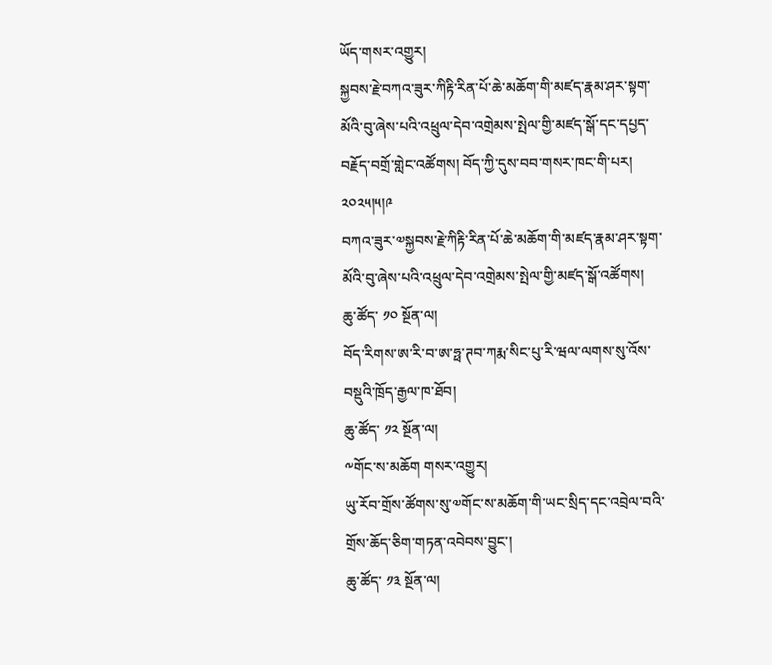ཡོད་གསར་འགྱུར།
སྐྱབས་རྗེ་བཀའ་ཟུར་ཀིརྟི་རིན་པོ་ཆེ་མཆོག་གི་མཛད་རྣམ་ཤར་སྟག་མོའི་བུ་ཞེས་པའི་འཕྲུལ་དེབ་འགྲེམས་སྤེལ་གྱི་མཛད་སྒོ་དང་དཔྱད་བརྗོད་བགྲོ་གླེང་འཚོགས། བོད་ཀྱི་དུས་བབ་གསར་ཁང་གི་པར། ༢༠༢༥།༥།༩
བཀའ་ཟུར་༧སྐྱབས་རྗེ་ཀིརྟི་རིན་པོ་ཆེ་མཆོག་གི་མཛད་རྣམ་ཤར་སྟག་མོའི་བུ་ཞེས་པའི་འཕྲུལ་དེབ་འགྲེམས་སྤེལ་གྱི་མཛད་སྒོ་འཚོགས།
ཆུ་ཚོད་ ༡༠ སྔོན་ལ།
བོད་རིགས་ཨ་རི་བ་ཨ་ཧྥ་ཊབ་ཀརྨ་སིང་པུ་རི་ཝལ་ལགས་སུ་འོས་བསྡུའི་ཁྲོད་རྒྱལ་ཁ་ཐོབ།
ཆུ་ཚོད་ ༡༢ སྔོན་ལ།
༸གོང་ས་མཆོག གསར་འགྱུར།
ཡུ་རོབ་གྲོས་ཚོགས་སུ་༧གོང་ས་མཆོག་གི་ཡང་སྲིད་དང་འབྲེལ་བའི་གྲོས་ཆོད་ཅིག་གཏན་འབེབས་བྱུང་།
ཆུ་ཚོད་ ༡༣ སྔོན་ལ།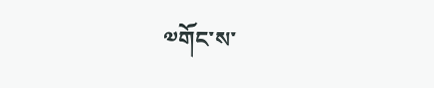༧གོང་ས་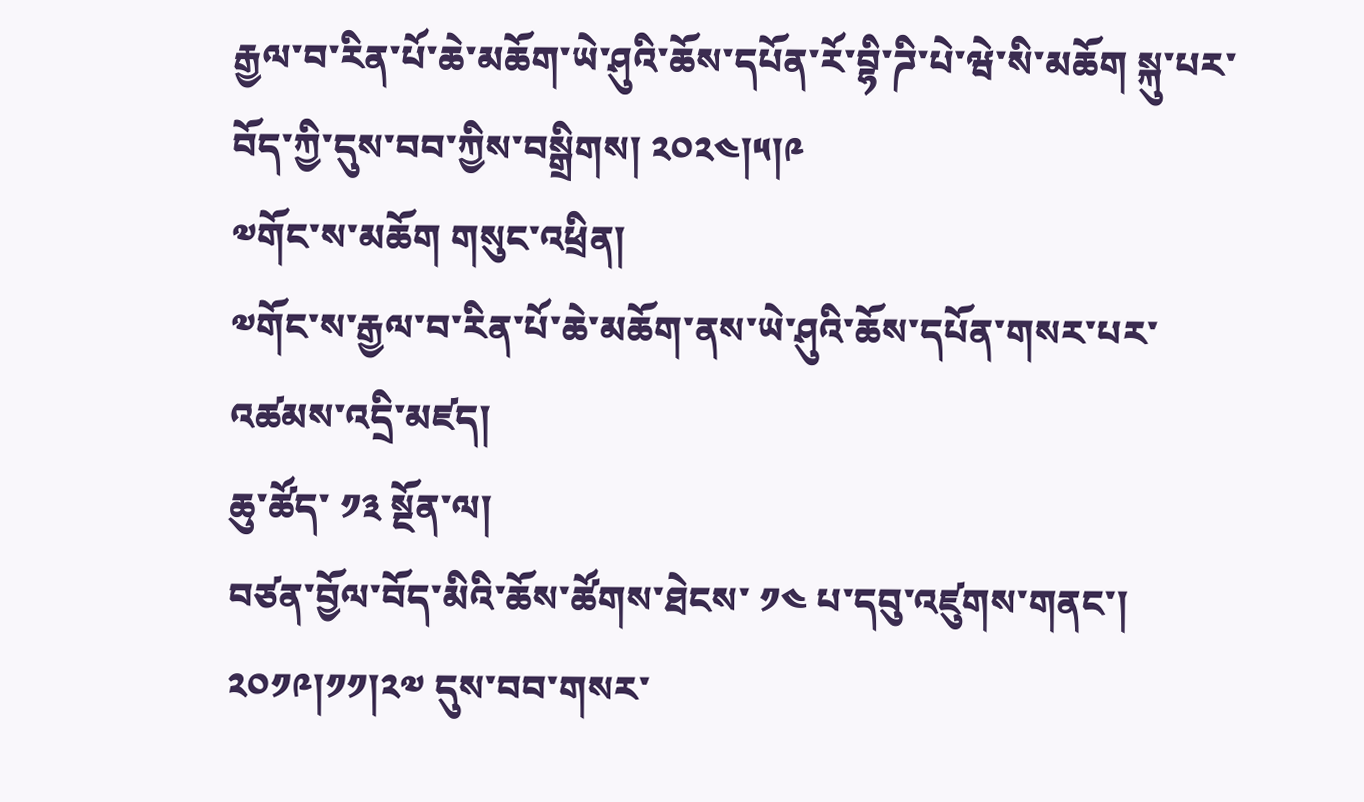རྒྱལ་བ་རིན་པོ་ཆེ་མཆོག་ཡེ་ཤུའི་ཆོས་དཔོན་རོ་བྷི་ཌི་པེ་ཝེ་སི་མཆོག སྐུ་པར་བོད་ཀྱི་དུས་བབ་ཀྱིས་བསྒྲིགས། ༢༠༢༤།༥།༩
༧གོང་ས་མཆོག གསུང་འཕྲིན།
༧གོང་ས་རྒྱལ་བ་རིན་པོ་ཆེ་མཆོག་ནས་ཡེ་ཤུའི་ཆོས་དཔོན་གསར་པར་འཚམས་འདྲི་མཛད།
ཆུ་ཚོད་ ༡༣ སྔོན་ལ།
བཙན་བྱོལ་བོད་མིའི་ཆོས་ཚོགས་ཐེངས་ ༡༤ པ་དབུ་འཛུགས་གནང་། ༢༠༡༩།༡༡།༢༧ དུས་བབ་གསར་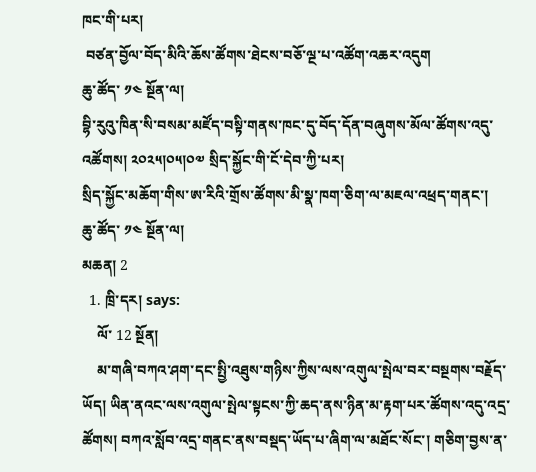ཁང་གི་པར།
 བཙན་བྱོལ་བོད་མིའི་ཆོས་ཚོགས་ཐེངས་བཅོ་ལྔ་པ་འཚོག་འཆར་འདུག
ཆུ་ཚོད་ ༡༤ སྔོན་ལ།
བྷི་རུའུ་ཁིན་སི་བསམ་མཛོད་བསྟི་གནས་ཁང་དུ་བོད་དོན་བཞུགས་མོལ་ཚོགས་འདུ་འཚོགས། ༢༠༢༥།༠༥།༠༧ སྲིད་སྐྱོང་གི་ངོ་དེབ་ཀྱི་པར།
སྲིད་སྐྱོང་མཆོག་གིས་ཨ་རིའི་གྲོས་ཚོགས་མི་སྣ་ཁག་ཅིག་ལ་མཇལ་འཕྲད་གནང་།
ཆུ་ཚོད་ ༡༤ སྔོན་ལ།
མཆན། 2
  1. ཁྲི་དར། says:
    ལོ་ 12 སྔོན།
    མ་གཞི་བཀའ་ཤག་དང་སྤྱི་འཐུས་གཉིས་ཀྱིས་ལས་འགུལ་སྤེལ་བར་བསྔགས་བརྗོད་ཡོད། ཡིན་ནའང་ལས་འགུལ་སྤེལ་སྟངས་ཀྱི་ཆད་ནས་ཉིན་མ་རྟག་པར་ཚོགས་འདུ་འདྲ་ཚོགས། བཀའ་སློབ་འདྲ་གནང་ནས་བསྡད་ཡོད་པ་ཞིག་ལ་མཐོང་སོང་། གཅིག་བྱས་ན་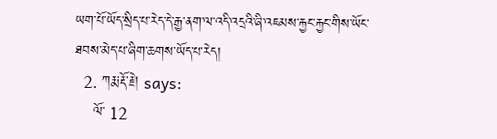ཡག་པོ་ཡོད་སྲིད་པ་རེད་དེ་རྒྱ་ནག་ལ་འདི་འདྲའི་ཞི་འཇམས་རྐྱང་རྐྱང་གིས་ཡོང་ཐབས་མེད་པ་ཞིག་ཆགས་ཡོད་པ་རེད།
  2. ཀརྨ་རྡོ་རྗེ། says:
    ལོ་ 12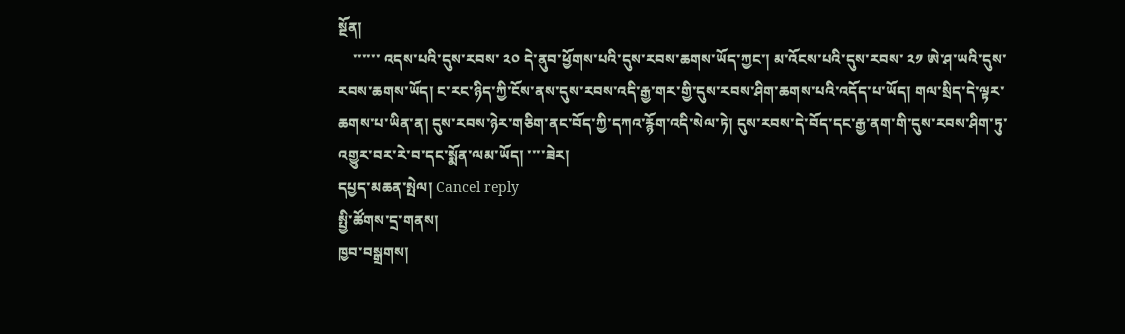སྔོན།
    ་་་་་་ འདས་པའི་དུས་རབས་ ༢༠ དེ་ནུབ་ཕྱོགས་པའི་དུས་རབས་ཆགས་ཡོད་ཀྱང་། མ་འོངས་པའི་དུས་རབས་ ༢༡ ཨེ་ཤ་ཡའི་དུས་རབས་ཆགས་ཡོད། ང་རང་ཉིད་ཀྱི་ངོས་ནས་དུས་རབས་འདི་རྒྱ་གར་གྱི་དུས་རབས་ཤིག་ཆགས་པའི་འདོད་པ་ཡོད། གལ་སྲིད་དེ་ལྟར་ཆགས་པ་ཡིན་ན། དུས་རབས་ཉེར་གཅིག་ནང་བོད་ཀྱི་དཀའ་རྙོག་འདི་སེལ་ཏེ། དུས་རབས་དེ་བོད་དང་རྒྱ་ནག་གི་དུས་རབས་ཤིག་ཏུ་འགྱུར་བར་རེ་བ་དང་སྨོན་ལམ་ཡོད། ་་་་ཟེར།
དཔྱད་མཆན་སྤེལ། Cancel reply
སྤྱི་ཚོགས་དྲ་གནས།
ཁྱབ་བསྒྲགས།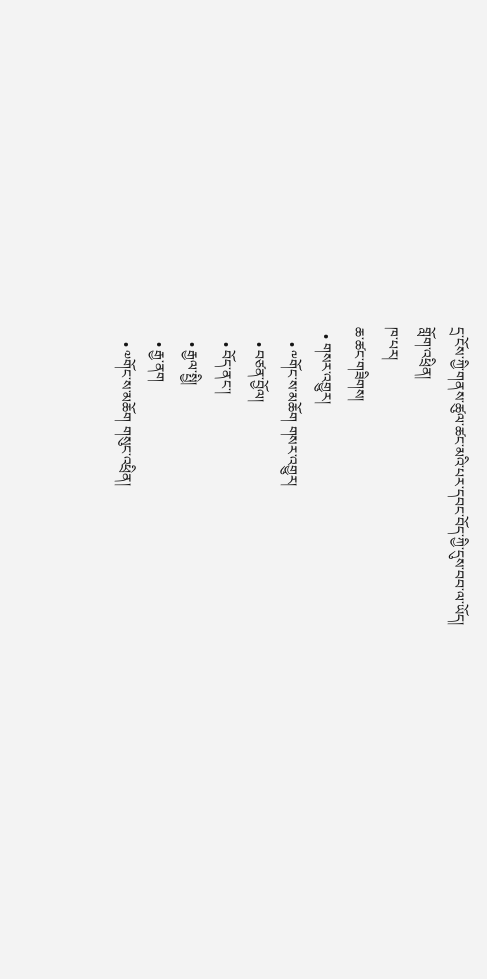དྲ་ངོས་ཀྱི་གནས་ཚུལ་ཚང་མའི་པར་དབང་བོད་ཀྱི་དུས་བབ་ལ་ཡོད།
གློག་འཕྲིན།
ཁ་པར།
ཆ་ཚང་གཟིགས།
  • གསར་འགྱུར།
    • ༸གོང་ས་མཆོག གསར་འགྱུར།
    • བཙན་བྱོལ།
    • བོད་ནང་།
    • རྒྱལ་སྤྱི།
    • རྒྱ་ནག
    • ༧གོང་ས་མཆོག གསུང་འཕྲིན།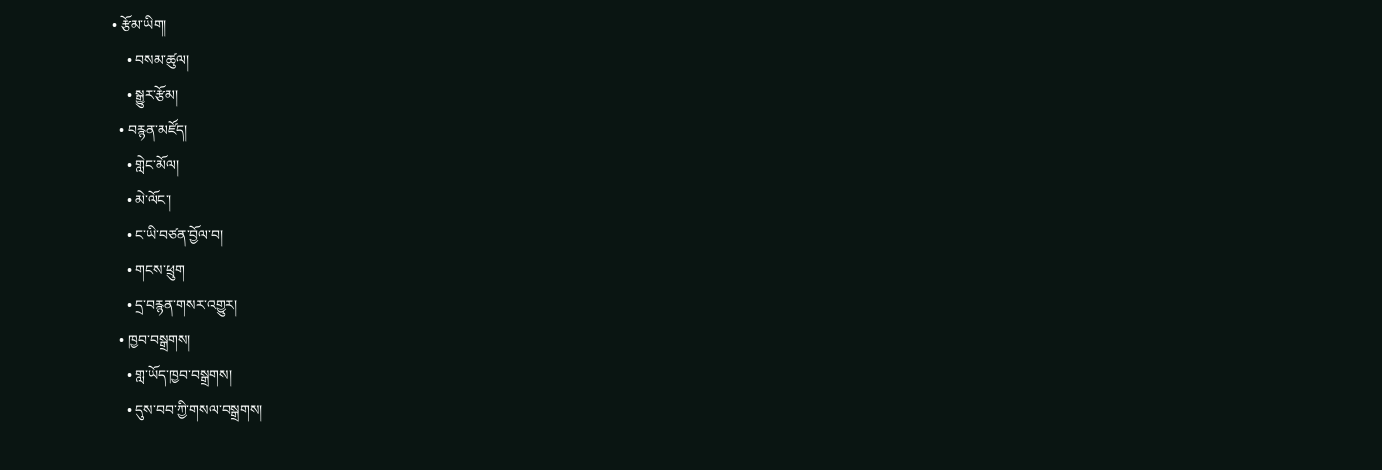• རྩོམ་ཡིག།
    • བསམ་ཚུལ།
    • སྒྱུར་རྩོམ།
  • བརྙན་མཛོད།
    • གླེང་མོལ།
    • མེ་ལོང་།
    • ང་ཡི་བཙན་བྱོལ་བ།
    • གངས་ཕྲུག
    • དྲ་བརྙན་གསར་འགྱུར།
  • ཁྱབ་བསྒྲགས།
    • གླ་ཡོད་ཁྱབ་བསྒྲགས།
    • དུས་བབ་ཀྱི་གསལ་བསྒྲགས།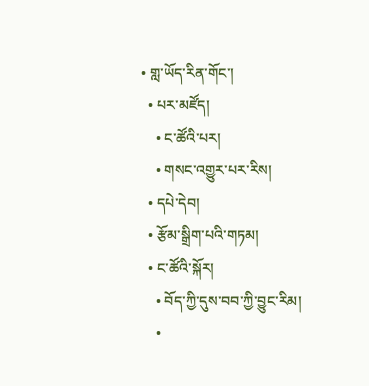• གླ་ཡོད་རིན་གོང་།
  • པར་མཛོད།
    • ང་ཚོའི་པར།
    • གསང་འགྱུར་པར་རིས།
  • དཔེ་དེབ།
  • རྩོམ་སྒྲིག་པའི་གཏམ།
  • ང་ཚོའི་སྐོར།
    • བོད་ཀྱི་དུས་བབ་ཀྱི་བྱུང་རིམ།
    •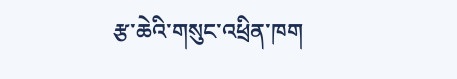རྩ་ཆེའི་གསུང་འཕྲིན་ཁག